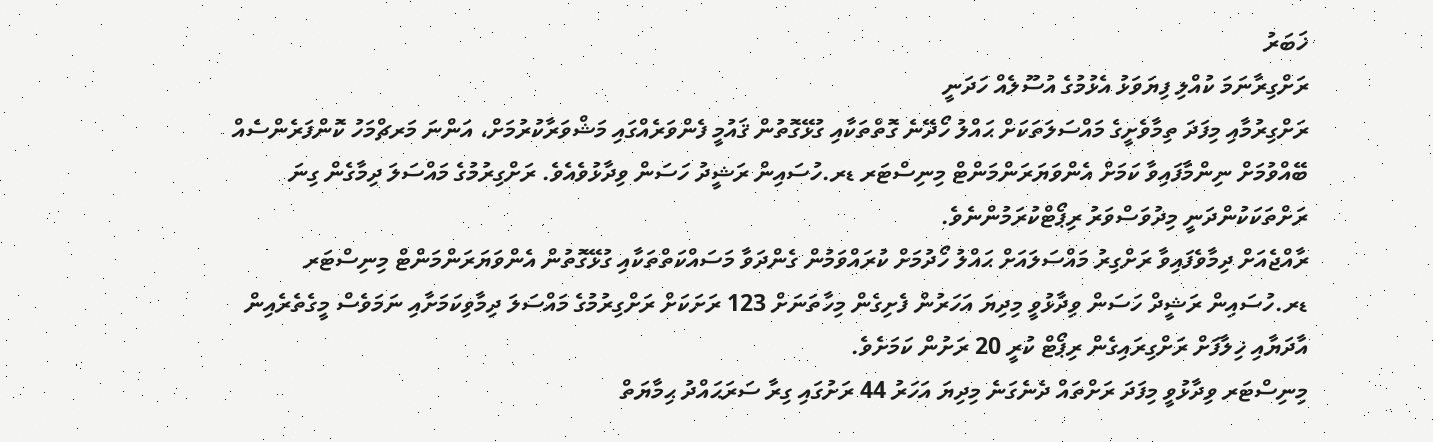ޚަބަރު
ރަށްގިރާނަމަ ކުއްލި ފިޔަވަޅު އެޅުމުގެ އުސޫލެއް ހަދަނީ
ރަށްގިރުމާއި މިފަދަ ތިމާވެށީގެ މައްސަލަތަކަށް ޙައްލު ހޯދޭނެ ގޮތްތަކާއި ގުޅޭގޮތުން ޤައުމީ ފެންވަރެއްގައި މަޝްވަރާކުރުމަށް، އަންނަ މަރޗްމަހު ކޮންފަރެންސެއް ބޭއްވުމަށް ނިންމާފައިވާ ކަމަށް އެންވަޔަރަންމަންޓް މިނިސްޓަރ ޑރ.ހުސައިން ރަޝީދު ހަސަން ވިދާޅުވެއެވެ. ރަށްގިރުމުގެ މައްސަލަ ދިމާގެން ގިނަ ރަށްތަކަކުންދަނީ މިދުވަސްވަރު ރިޕޯޓްކުރަމުންނެވެ.
ރާއްޖެއަށް ދިމާވެފައިވާ ރަށްގިރު މައްސަލައަށް ޙައްލު ހޯދުމަށް ކުރައްވަމުން ގެންދަވާ މަސައްކަތްތަކާއި ގުޅޭގޮތުން އެންވަޔަރަންމަންޓް މިނިސްޓަރ ޑރ.ހުސައިން ރަޝީދް ހަސަން ވިދާޅުވީ މިދިޔަ އަހަރުން ފެށިގެން މިހާތަނަށް 123 ރަށަކަށް ރަށްގިރުމުގެ މައްސަލަ ދިމާވިކަމަށާއި ނަމަވެސް މީގެތެރެއިން އާދަޔާއި ޚިލާފަށް ރަށްގިރައިގެން ރިޕޯޓް ކުރީ 20 ރަށުން ކަމަށެވެ.
މިނިސްޓަރ ވިދާޅުވީ މިފަދަ ރަށްތައް ދެނެގަނެ މިދިޔަ އަހަރު 44 ރަށުގައި ގިރާ ސަރަޙައްދު ޙިމާޔަތް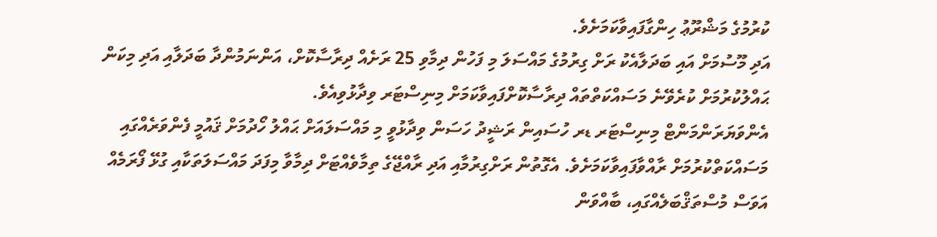ކުރުމުގެ މަޝްރޫޢު ހިންގާފައިވާކަމަށެވެ.
އަދި މޫސުމަށް އައި ބަދަލާއެކު ރަށް ގިރުމުގެ މައްސަލަ މި ފަހުން ދިމާވި 25 ރަށެއް ދިރާސާކޮށް، އަންނަމުންދާ ބަދަލާއި އަދި މިކަން ޙައްލުކުރުމަށް ކުރެވޭނެ މަސައްކަތްތައް ދިރާސާކޮށްފައިވާކަމަށް މިނިސްޓަރ ވިދާޅުވިއެވެ.
އެންވަޔަރަންމަންޓް މިނިސްޓަރ ޑރ ހުސައިން ރަޝީދު ހަސަން ވިދާޅުވީ މި މައްސަލައަށް ޙައްލު ހޯދުމަށް ޤައުމީ ފެންވަރެއްގައި މަސައްކަތްކުރުމަށް ރާއްވާފައިވާކަމަށެވެ. އެގޮތުން ރަށްގިރުމާއި އަދި ރާއްޖޭގެ ތިމާވެއްޓަށް ދިމާވާ މިފަދަ މައްސަލަތަކާއި ގުޅޭ ފޯރަމެއް އަވަސް މުސްތަޤްބަލެއްގައި، ބާއްވަން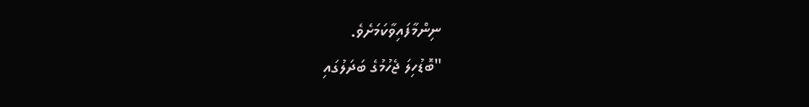ނިންމާފައިވާކަމަށެވެ.
"ބޮޑުހިލަ ޖެހުމުގެ ބަދަލުގައި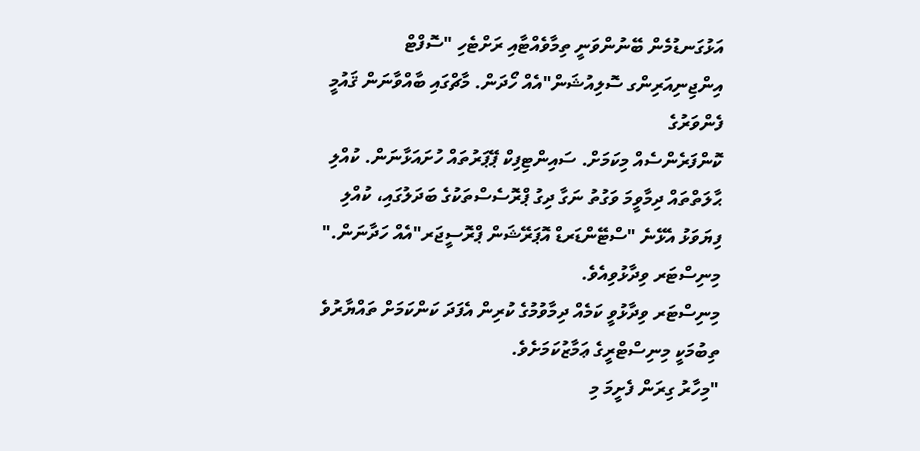އަޅުގަނޑުމެން ބޭނުންވަނީ ތިމާވެއްޓާއި ރަށްޓެހި "ސޮފްޓް އިންޖިނިއަރިންގ ސޮލިއުޝަން"އެއް ހޯދަން. މާޗްގައި ބާއްވާނަން ޤައުމީ ފެންވަރުގެ
ކޮންފަރެންސެއް މިކަމަށް. ސައިންޓިފިކް ޕޭޕަރުތައް ހުށައަޅާނަން. ކުއްލި ޙާލަތްތައް ދިމާވީމަ ވަގުތު ނަގާ ދިގު ޕްރޮސެސްތަކުގެ ބަދަލުގައި، ކުއްލި ފިޔަވަޅު އެޅޭނެ "ސްޓޭންޑަރޑް އޮޕަރޭޝަން ޕްރޮސީޖަރ"އެއް ހަދާނަން." މިނިސްޓަރ ވިދާޅުވިއެވެ.
މިނިސްޓަރ ވިދާޅުވީ ކަމެއް ދިމާވުމުގެ ކުރިން އެފަދަ ކަންކަމަށް ތައްޔާރުވެ ތިބުމަކީ މިނިސްޓްރީގެ ޢަމާޒުކަމަށެވެ.
"މިހާރު ގިރަން ފެށީމަ މި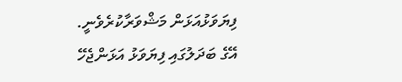ފިޔަވަޅުއަޅަން މަޝްވަރާކުރެވެނީ. އޭގެ ބަދަލުގައި ފިޔަވަޅު އަޅަންޖެހޭ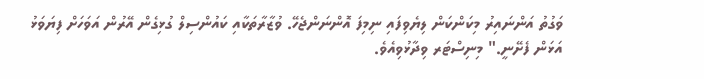ވަގުތު އަންނައިރު މިކަންކަން ލިޔެވިފައި ނިމިފަ އޮންނަންޖެހޭ. ވުޒާރާތަކާއި ކައުންސިލް ގުޅިގެން އޭރުން އަވަހަށް ފިޔަވަޅު އަޅަން ފެށޭނީ." މިނިސްޓަރ ވިދާޅުވިއެވެ.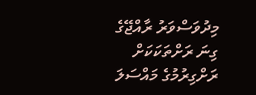މިދުވަސްވަރު ރާއްޖޭގެ ގިނަ ރަށްތަކަކަށް ރަށްގިރުމުގެ މައްސަލަ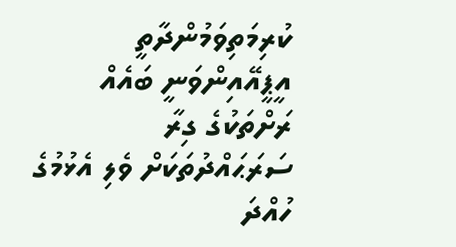ކުރިމަތިވަމުންދާތީ އީޕީއޭއިންވަނީ ބައެއް ރަށްތަކުގެ ގިރާ ސަރަޙައްދުތަކަށް ވެލި އެޅުމުގެ ހުއްދަ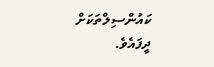ކައުންސިލްތަކަށް ދީފައެވެ.